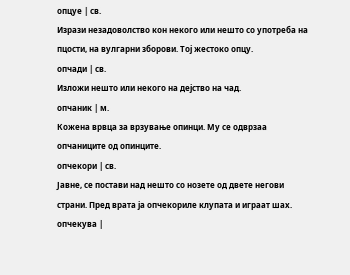опцуе | св.
Изрази незадоволство кон некого или нешто со употреба на пцости, на вулгарни зборови. Тој жестоко опцу.
опчади | св.
Изложи нешто или некого на дејство на чад.
опчаник | м.
Кожена врвца за врзување опинци. Му се одврзаа опчаниците од опинците.
опчекори | св.
Јавне, се постави над нешто со нозете од двете негови страни. Пред врата ја опчекориле клупата и играат шах.
опчекува |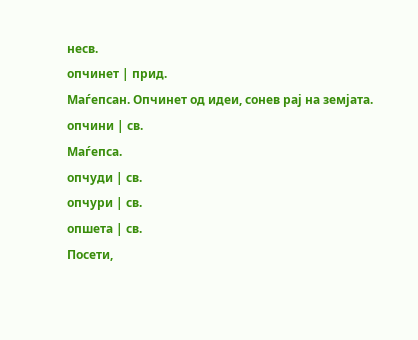несв.
опчинет | прид.
Маѓепсан. Опчинет од идеи, сонев рај на земјата.
опчини | св.
Маѓепса.
опчуди | св.
опчури | св.
опшета | св.
Посети,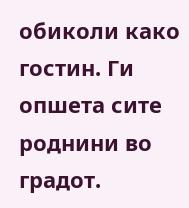обиколи како гостин. Ги опшета сите роднини во градот.